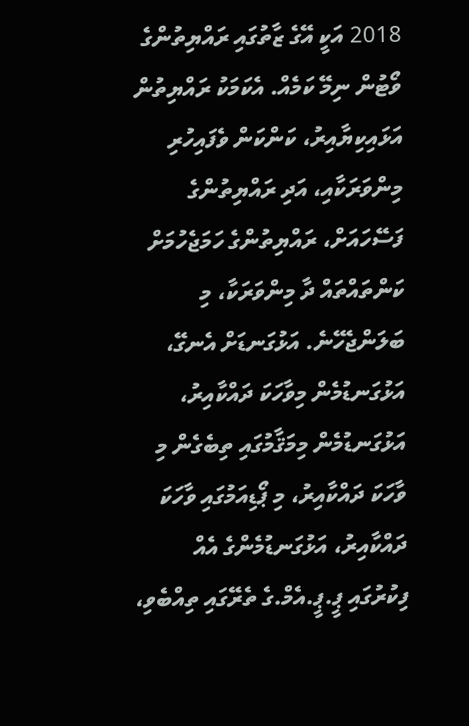2018 އަކީ އޭގެ ޒާތުގައި ރައްޔިތުންގެ ވޯޓުން ނިމޭ ކަމެއް. އެކަމަކު ރައްޔިތުން އަޅައިކިޔާއިރު، ކަންކަން ވެފައިހުރި މިންވަރަކާއި، އަދި ރައްޔިތުންގެ ފަސޭހައަށް، ރައްޔިތުންގެ ހަމަޖެހުމަށް ކަންތައްތައް ދާ މިންވަރަކާ، މި ބަލަންޖެހޭނެ. އަޅުގަނޑަށް އެނގޭ، އަޅުގަނޑުމެން މިވާހަކަ ދައްކާއިރު، އަޅުގަނޑުމެން މިމަޤާމުގައި ތިބެގެން މި ވާހަކަ ދައްކާއިރު، މި ޕޯޑިއަމުގައި ވާހަކަ ދައްކާއިރު، އަޅުގަނޑުމެންގެ އެއް ފިކުރުގައި ޕީ.ޕީ.އެމް.ގެ ތެރޭގައި ތިއްބެވި،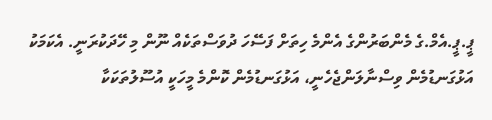ޕީ.ޕީ.އެމް.ގެ މެންބަރުންގެ އެންމެ ހިތަށް ފަސޭހަ ދުވަސްތަކެއް ނޫން މި ހޭދަކުރަނީ. އެކަމަކު އަޅުގަނޑުމެން ވިސްނާލަންޖެހެނީ، އަޅުގަނޑުމެން ކޮންމެ މީހަކީ އުސޫލުތަކަކާ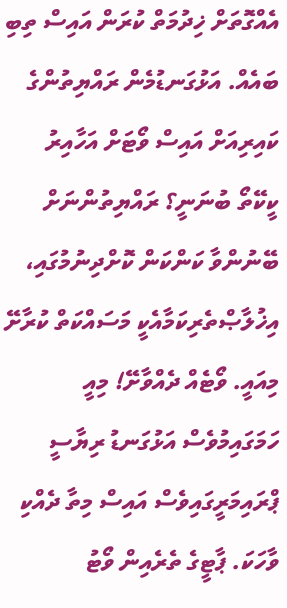އެއްގޮތަށް ޚިދުމަތް ކުރަން އައިސް ތިބި ބައެއް. އަޅުގަނޑުމެން ރައްޔިތުންގެ ކައިރިއަށް އައިސް ވޯޓަށް އަހާއިރު ކީކޭތޯ ބުނަނީ؟ ރައްޔިތުންނަށް ބޭނުންވާ ކަންކަން ކޮށްދިނުމުގައި، އިޚުލާޞްތެރިކަމާއެކީ މަސައްކަތް ކުރާށޭ މިއައީ. ވޯޓެއް ދެއްވާށޭ! މިއީ ހަމަގައިމުވެސް އަޅުގަނޑު ރިޔާސީ ޕްރައިމަރީގައިވެސް އައިސް މިތާ ދެއްކި ވާހަކަ. ޕާޓީގެ ތެރެއިން ވޯޓު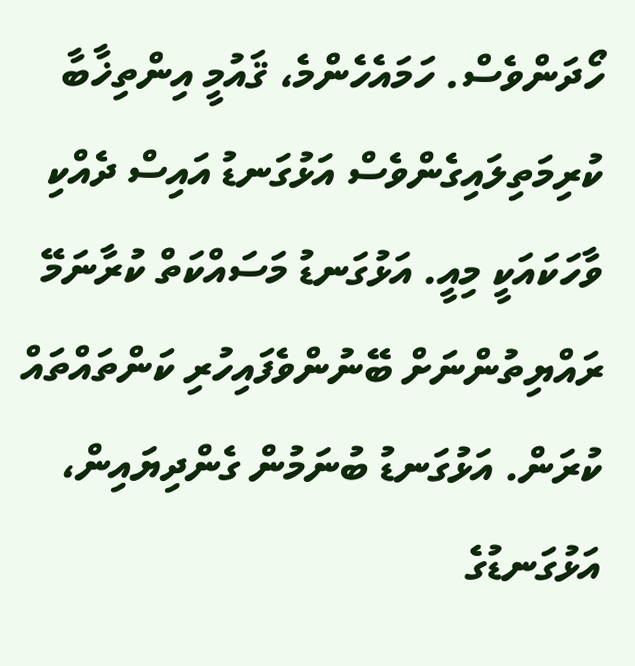ހޯދަންވެސް. ހަމައެހެންމެ، ޤައުމީ އިންތިޚާބާ ކުރިމަތިލައިގެންވެސް އަޅުގަނޑު އައިސް ދެއްކި ވާހަކައަކީ މިއީ. އަޅުގަނޑު މަސައްކަތް ކުރާނަމޭ ރައްޔިތުންނަށް ބޭނުންވެފައިހުރި ކަންތައްތައް ކުރަން. އަޅުގަނޑު ބުނަމުން ގެންދިޔައިން، އަޅުގަނޑުގެ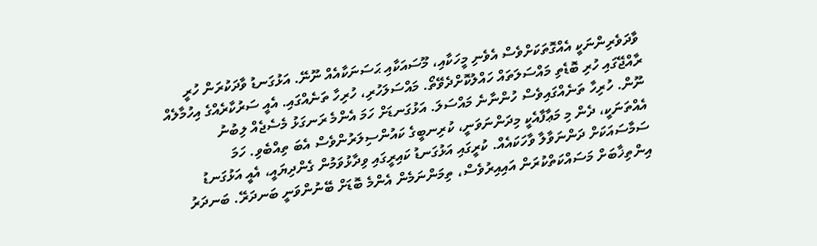ވާދަވެރިންނަކީ އެއްގޮތަކަށްވެސް އެވެނި މީހަކާއި، މޫސައަކާއި ޙަސަނަކާއެއް ނޫނޭ. އަޅުގަނޑު ވާދަކުރަން ހުރީ ރާއްޖޭގައި ހުރި ބޮޑެތި މައްސަލަތައް ހައްލުކޮށްދެވޭތޯ. މައްސަލަހުރި، ހުރިހާ ތަނެއްގައި. އެއީ ސަރުކާރެއްގެ އިހުމާލެއް ނޫން. ހުރިހާ ތަނެއްގައިވެސް ހުންނާނެ މައްސަލަ. އަޅުގަނޑަށް ހަމަ އެންމެ ރަނގަޅު މެސެޖެއް ލިބުނު އެއްތަނަކީ، ދެން މި މަޢާފާއެކީ މިދަންނަވަނީ، ކުރިނބީގެ ކައުންސިލަރުންވެސް އެބަ ތިއްބެވި. ހަމަ ސަމާސައަކަށް ދަންނަވާލާ ވާހަކައެއް. ކުރީގައި އަޅުގަނޑު ކައިރީގައި ވިދާޅުވަމުން ގެންދިޔައީ، އެއީ އަޅުގަނޑު އިންތިޚާބަށް މަސައްކަތްކުރަން އައިއިރުވެސް، ތިމަންނަމެން އެންމެ ބޮޑަށް ބޭނުންވަނީ ބަނދަރޭ. ބަނދަރު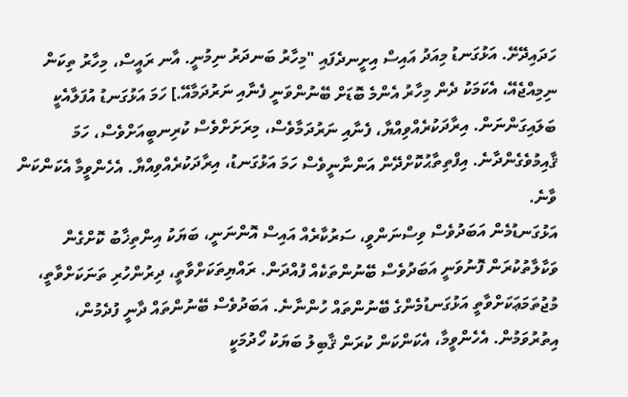ހަދައިދޭށޭ. އަޅުގަނޑު މިއަދު އައިސް އިށީނދެފައި "މިހާރު ބަނދަރު ނިމުނީ. އާނ ރައީސް، މިހާރު ތިކަން ނިމިއްޖެއޭ، އެކަމަކު ދެން މިހާރު އެންމެ ބޮޑަށް ބޭނުންވަނީ ފެނާއި ނަރުދަމާއޭ.] ހަމަ އަޅުގަނޑު އުފަލާއެކީ ބަލައިގަންނަން. އިރާދަކުރެއްވިއްޔާ، ފެނާއި ނަރުދަމާވެސް، މިރަށަށްވެސް ކުރިނބީއަށްވެސް، ހަމަ ޤާއިމުވެގެންދާނެ. އިފްތިތާޙުކޮށްދޭން އަންނާނީވެސް ހަމަ އަޅުގަނޑު، އިރާދަކުރެއްވިއްޔާ. އެހެންވީމާ އެކަންކަން ވާނެ.
އަޅުގަނޑުމެން އަބަދުވެސް ވިސްނަންވީ، ސަރުކާރެއް އައިސް އޮންނަނީ، ބަޔަކު އިންތިޚާބު ކޮށްގެން ވަކާލާތުކުރަން ފޮނުވަނީ އަބަދުވެސް ބޭނުންތަކެއް ފުއްދަން. ރައްޔިތަކަށްވާތީ، ދިރުންހުރި ތަނަކަށްވާތީ، މުޖުތަމަޢަކަށްވާތީ އަޅުގަނޑުމެންގެ ބޭނުންތައް ހުންނާނެ. އަބަދުވެސް ބޭނުންތައް ދާނީ ފުދެމުން، އިތުރުވަމުން. އެހެންވީމާ، އެކަންކަން ކުރަން ޤާބިލު ބަޔަކު ހޯދުމަކީ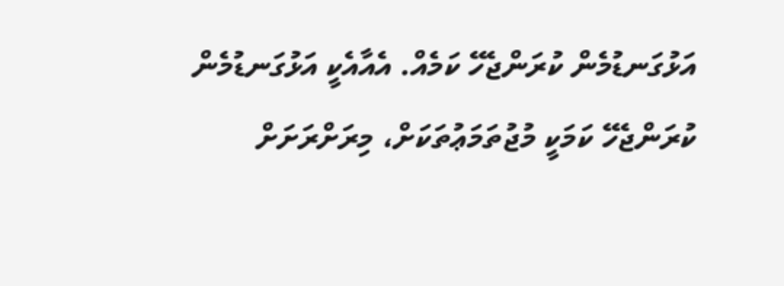އަޅުގަނޑުމެން ކުރަންޖެހޭ ކަމެއް. އެއާއެކީ އަޅުގަނޑުމެން ކުރަންޖެހޭ ކަމަކީ މުޖުތަމަޢުތަކަށް، މިރަށްރަށަށް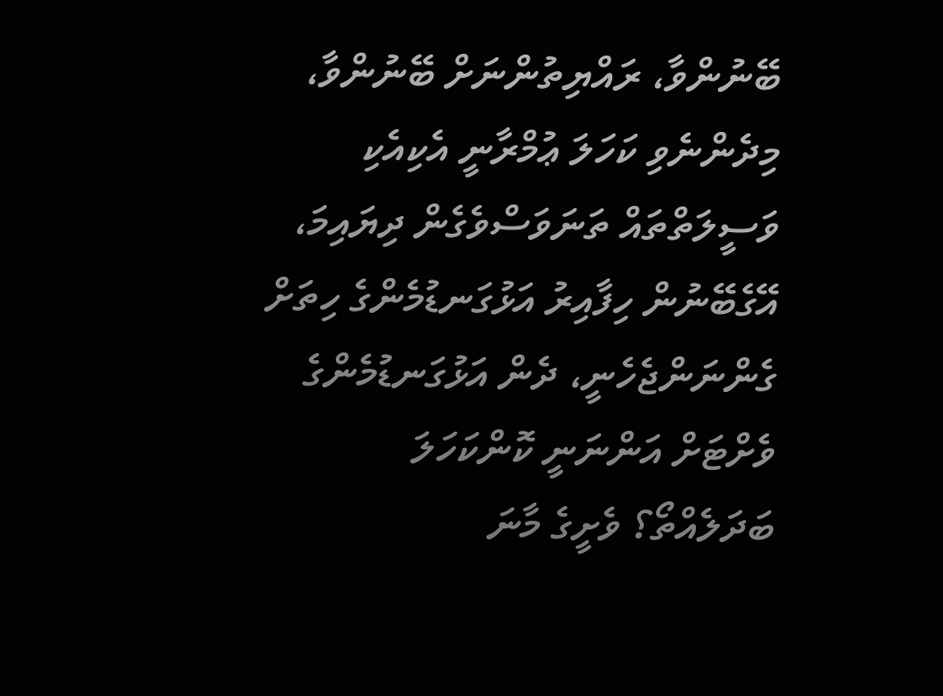ބޭނުންވާ، ރައްޔިތުންނަށް ބޭނުންވާ، މިދެންނެވި ކަހަލަ ޢުމްރާނީ އެކިއެކި ވަސީލަތްތައް ތަނަވަސްވެގެން ދިޔައިމަ، އޭގެބޭނުން ހިފާއިރު އަޅުގަނޑުމެންގެ ހިތަށް ގެންނަންޖެހެނީ، ދެން އަޅުގަނޑުމެންގެ ވެށްޓަށް އަންނަނީ ކޮންކަހަލަ ބަދަލެއްތޯ؟ ވެށީގެ މާނަ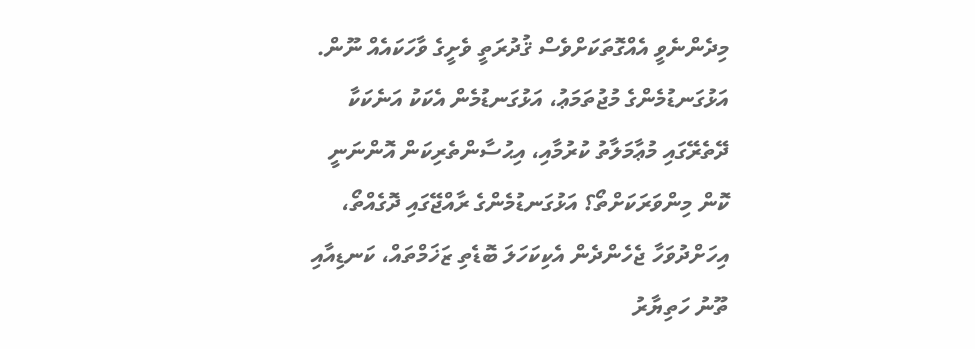މިދެންނެވީ އެއްގޮތަކަށްވެސް ޤުދުރަތީ ވެށީގެ ވާހަކައެއް ނޫން. އަޅުގަނޑުމެންގެ މުޖުތަމަޢު، އަޅުގަނޑުމެން އެކަކު އަނެކަކާ ދޭތެރޭގައި މުޢާމަލާތު ކުރުމާއި، އިޙުސާންތެރިކަން އޮންނަނީ ކޮން މިންވަރަކަށްތޯ؟ އަޅުގަނޑުމެންގެ ރާއްޖޭގައި ދޮގެއްތޯ، އިހަށްދުވަހާ ޖެހެންދެން އެކިކަހަލަ ބޮޑެތި ޒަޚަމްތައް، ކަނޑިއާއި ތޫނު ހަތިޔާރު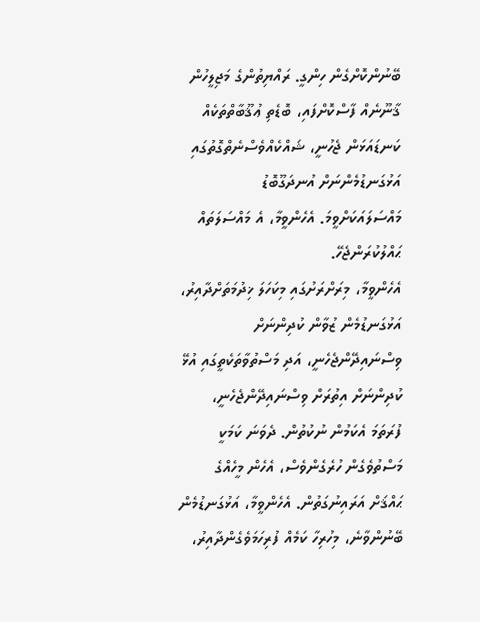ބޭނުންކޮށްގެން ހިންގީ. ރައްޔިތުންގެ މަޖިލީހުން ޤާނޫނެއް ފާސްކޮށްފައި، ބޮޑެތި ޢުޤޫބާތްތަކެއް ކަނޑައަޅަން ޖެހުނީ، ޝައްކެއްވެސްނެތްގޮތުގައި އަޅުގަނޑުމެންނަށް އުނދަގޫބޮޑު މައްސަލައަކަށްވީމަ. އެހެންވީމާ، އެ މައްސަލަތައް ޙައްލުކުރަންޖެހޭ.
އެހެންވީމާ، މިރަށްރަށުގައި މިކަހަލަ ޚިދުމަތަށްދާއިރު، އަޅުގަނޑުމެން ޒުވާން ކުދިންނަށް ވިސްނައިދޭންޖެހެނީ، އަދި މަސްތުވާތަކެތީގައި އުޅޭ ކުދިންނަށް އިތުރަށް ވިސްނައިދޭންޖެހެނީ، ފުރަތަމަ އެކަމުން ނުކުތުން. ދެވަނަ ކަމަކީ މަސްތުވެގެން ހުރެގެންވެސް، އެހެން މީހެއްގެ ޙައްޤަށް އަރައިނުގަތުން. އެހެންވީމާ، އަޅުގަނޑުމެން ބޭނުންވާނެ، މިހުރިހާ ކަމެއް ފުރިހަމަވެގެންދާއިރު،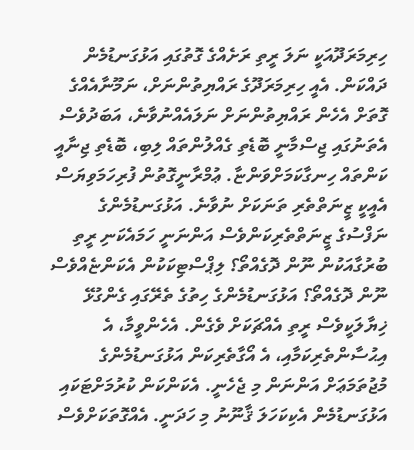ހިރިމަރަދޫއަކީ ނަލަ ރީތި ރަށެއްގެ ގޮތުގައި އަޅުގަނޑުމެން ދައްކަން. އެއީ ހިރިމަރަދޫގެ ރައްޔިތުންނަށް، ނަމޫނާއެއްގެ ގޮތަށް އެހެން ރައްޔިތުންނަށް ނަލައެއްނުވާނެ، އަބަދުވެސް އެތަނުގައި ޖިސްމާނީ ބޮޑެތި ގެއްލުންތައް ލިބި، ބޮޑެތި ޖިނާއީ ކަންތައް ހިނގާކަމަށްވަންޏާ. ޢުމްރާނީގޮތުން ފުރިހަމަވިޔަސް އެއީކީ ޒީނަތްތެރި ތަނަކަށް ނުވާނެ. އަޅުގަނޑުމެންގެ ނަފްސުގެ ޒީނަތްތެރިކަންވެސް އަންނަނީ ހަމައެކަނި ރީތި ބުރުގާއަކުން ނޫން ދޮގެއްތޯ؟ ލިޕްސްޓިކަކުން އެކަންޏެއްވެސް ނޫން ދޮގެއްތޯ؟ އަޅުގަނޑުމެންގެ ހިތުގެ ތެރޭގައި ގެންގުޅޭ ޚިޔާލަކީވެސް ރީތި އެއްޗަކަށް ވެގެން. އެހެންވީމާ، އެ އިޙުސާންތެރިކަމާއި، އެ އޯގާތެރިކަން އަޅުގަނޑުމެންގެ މުޖުތަމަޢަށް އަންނަން މި ޖެހެނީ. އެކަންކަން ކުރުމަށްޓަކައި އަޅުގަނޑުމެން އެކިކަހަލަ ޤާނޫނު މި ހަދަނީ. އެއްގޮތަކަށްވެސް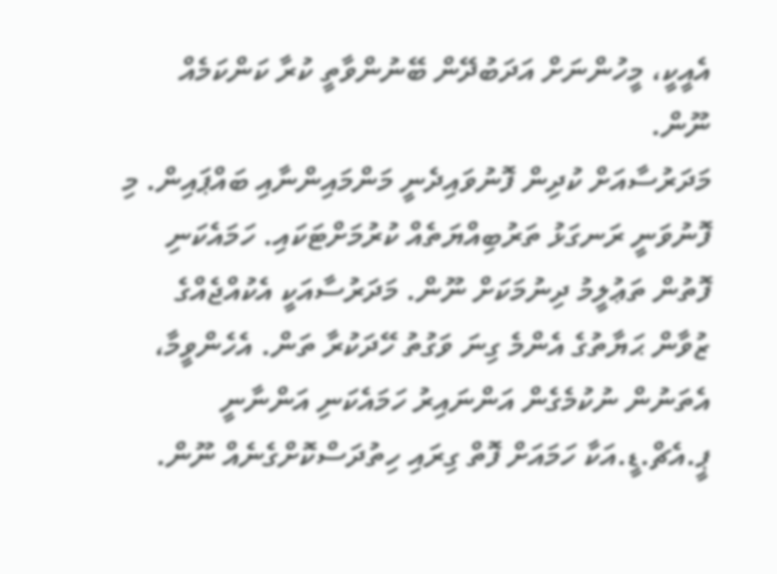އެއީކީ، މީހުންނަށް އަދަބުދޭން ބޭނުންވާތީ ކުރާ ކަންކަމެއް ނޫން.
މަދަރުސާއަށް ކުދިން ފޮނުވައިދެނީ މަންމައިންނާއި ބައްޕައިން. މި ފޮނުވަނީ ރަނގަޅު ތަރުބިއްޔަތެއް ކުރުމަށްޓަކައި. ހަމައެކަނި ފޮތުން ތަޢުލީމު ދިނުމަކަށް ނޫން. މަދަރުސާއަކީ އެކުއްޖެއްގެ ޒުވާން ޙަޔާތުގެ އެންމެ ގިނަ ވަގުތު ހޭދަކުރާ ތަން. އެހެންވީމާ، އެތަނުން ނުކުމެގެން އަންނައިރު ހަމައެކަނި އަންނާނީ ޕީ.އެޗް.ޑީ.އަކާ ހަމައަށް ފޮތް ގިރައި ހިތުދަސްކޮށްގެނެއް ނޫން.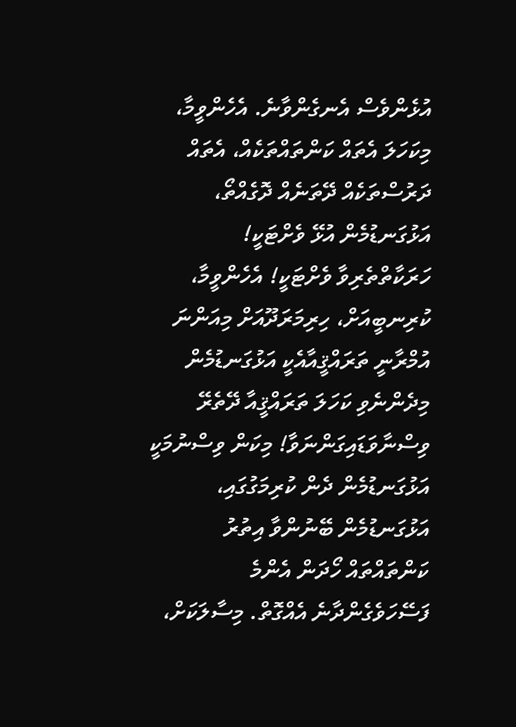އުޅެންވެސް އެނގެންވާނެ. އެހެންވީމާ، މިކަހަލަ އެތައް ކަންތައްތަކެއް، އެތައް ދަރުސްތަކެއް ދޭތަނެއް ދޮގެއްތޯ، އަޅުގަނޑުމެން އުޅޭ ވެށްޓަކީ! ހަރަކާތްތެރިވާ ވެށްޓަކީ! އެހެންވީމާ، ކުރިނބީއަށް، ހިރިމަރަދޫއަށް މިއަންނަ އުމްރާނީ ތަރައްޤީއާއެކީ އަޅުގަނޑުމެން މިދެންނެވި ކަހަލަ ތަރައްޤީއާ ދޭތެރޭ ވިސްނާވަޑައިގަންނަވާ! މިކަން ވިސްނުމަކީ އަޅުގަނޑުމެން ދެން ކުރިމަގުގައި، އަޅުގަނޑުމެން ބޭނުންވާ އިތުރު ކަންތައްތައް ހޯދަން އެންމެ ފަސޭހަވެގެންދާނެ އެއްގޮތް. މިސާލަކަށް،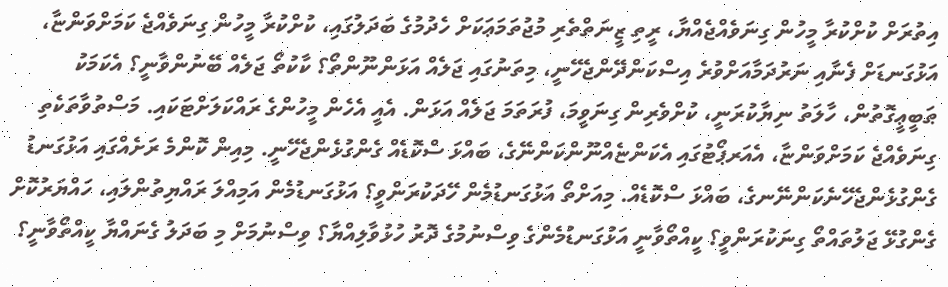އިތުރަށް ކުށްކުރާ މީހުން ގިނަވެއްޖެއްޔާ، ރީތި ޒީނަތްތެރި މުޖުތަމަޢަކަށް ހެދުމުގެ ބަދަލުގައި، ކުށްކުރާ މީހުން ގިނަވެއްޖެ ކަމަށްވަންޏާ، އަޅުގަނޑަށް ފެނާއި ނަރުދަމާއަށްވުރެ އިސްކަންދޭންޖެހޭނީ، މިތަނުގައި ޖަލެއް އަޅަންނޫންތޯ؟ ކާކުތޯ ޖަލެއް ބޭނުންވާނީ؟ އެކަމަކު ޠަބީޢީގޮތުން، ހާލަތު ނިޔާކުރަނީ، ކުށްވެރިން ގިނަވީމަ، ފުރަތަމަ ޖަލެއް އަޅަން. އެއީ އެހެން މީހުންގެ ރައްކަލަށްޓަކައި. މަސްތުވާތަކެތި ގިނަވެއްޖެ ކަމަށްވަންޏާ، އެއަރޕޯޓުގައި އެކަންޏެއްނޫންކަންނޭގެ، ބައްޅަ ސްކޮޑެއް ގެންގުޅެންޖެހޭނީ. މިއިން ކޮންމެ ރަށެއްގައި އަޅުގަނޑު ގެންގުޅެންޖެހޭނެކަންނޭނގެ، ބައްޅަ ސްކޮޑެއް. މިއަށްތޯ އަޅުގަނޑުމެން ހޭދަކުރަންވީ؟ އަޅުގަނޑުމެން އަމިއްލަ ރައްޔިތުންލައި، ހައްޔަރުކޮށް ގެންގުޅޭ ޖަލުތައްތޯ ގިނަކުރަންވީ؟ ކީއްތޯވާނީ އަޅުގަނޑުމެންގެ ވިސްނުމުގެ ދޮރު ހުޅުވާލިއްޔާ؟ ވިސްނުމަށް މި ބަދަލު ގެނައްޔާ ކީއްތޯވާނީ؟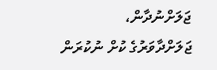ޖަލަށްނުދާން، ޖަލަށްދާވަރުގެ ކުށް ނުކުރަން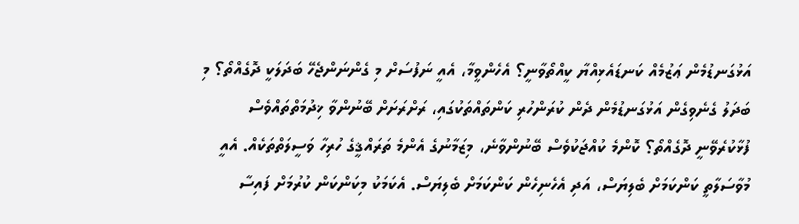އަޅުގަނޑުމެން ޢަޒުމެއް ކަނޑައެޅިއްޔާ ކީއްތޯވާނީ؟ އެހެންވީމާ، އެއީ ނަފުސަށް މި ގެންނަންޖެހޭ ބަދަލަކީ ދޮގެއްތޯ؟ މި ބަދަލު ގެނެވިގެން އަޅުގަނޑުމެން ދެން ކުރަންހުރި ކަންތައްތަކުގައި، ރަށްރަށަށް ބޭނުންވާ ޚިދުމަތްތައްވެސް ފުޅާކުރެވޭނީ ދޮގެއްތޯ؟ ކޮންމެ ކުއްޖަކުވެސް ބޭނުންވާނެ، މިޒަމާނުގެ އެންމެ ތަރައްޤީގެ ހުރިހާ ވަސީލަތްތަކެއް. އެއީ މުވާސަލާތީ ކަންކަމަށް ބެލިޔަސް، އަދި އެހެނިހެން ކަންކަމަށް ބެލިޔަސް. އެކަމަކު މިކަންކަން ކުރުމަށް ފައިސާ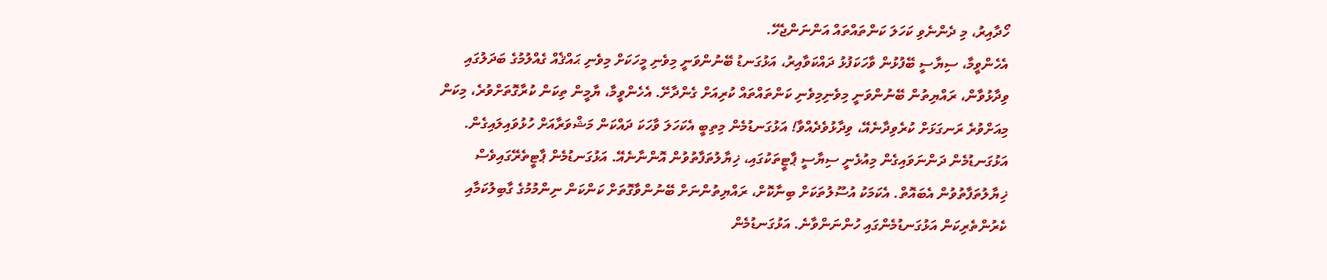ހޯދާއިރު، މި ދެންނެވި ކަހަލަ ކަންތައްތައް އަންނަންޖެހޭ.
އެހެންވީމާ، ސިޔާސީ ބޭފުޅުން ވާހަކަފުޅު ދައްކަވާއިރު، އަޅުގަނޑު ބޭނުންވަނީ މިވެނި މީހަކަށް މިވެނި ޙައްޤެއް ގެއްލުމުގެ ބަދަލުގައި ވިދާޅުވާން، ރައްޔިތުން ބޭނުންވަނީ މިވެނިމިވެނި ކަންތައްތައް ކުރިއަށް ގެންދާށޭ. އެހެންވީމާ، ޔާމީން ތިކަން ކުރާގޮތަށްވުރެ، މިކަން މިއަށްވުރެ ރަނގަޅަށް ކުރެވިދާނެއޭ، ވިދާޅުވެދެއްވާ! އަޅުގަނޑުމެން މިތިބީ އެކަހަލަ ވާހަކަ ދައްކަން މަޝްވަރާއަށް ހުޅުވައިލައިގެން. އަޅުގަނޑުމެން ދަންނަވައިގެން މިއުޅެނީ ސިޔާސީ ޕާޓީތަކުގައި، ޚިޔާލުތަފާތުވުން އޮންނާނެއޭ. އަޅުގަނޑުމެން ޕާޓީތެރޭގައިވެސް ޚިޔާލުތަފާތުވުން އެބައޮތް. އެކަމަކު އުސޫލުތަކަށް ބިނާކޮށް، ރައްޔިތުންނަށް ބޭނުންވާގޮތަށް ކަންކަން ނިންމުމުގެ ގާބިލުކަމާއި ކެރުންތެރިކަން އަޅުގަނޑުމެންގައި ހުންނަންވާނެ. އަޅުގަނޑުމެން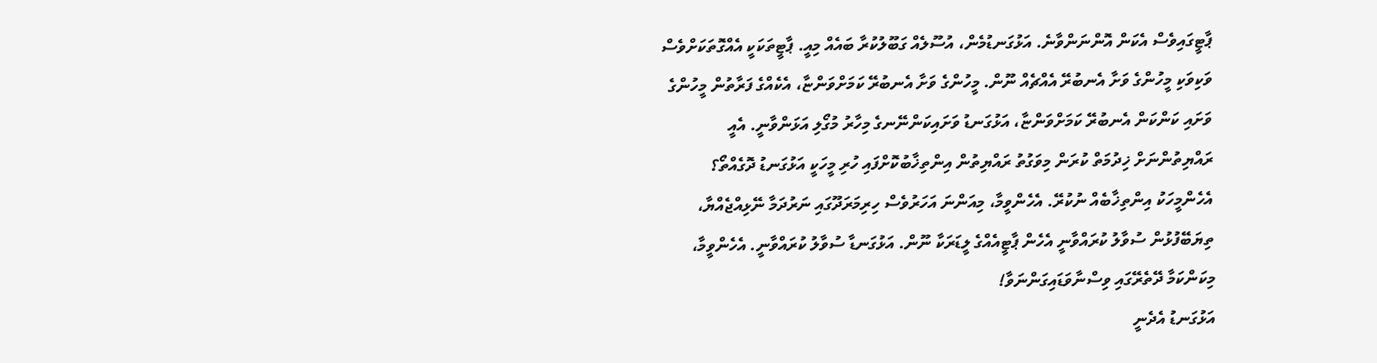ޕާޓީގައިވެސް އެކަން އޮންނަންވާނެ. އަޅުގަނޑުމެން، އުސޫލެއް ގަބޫލުކުރާ ބައެއް މިއީ. ޕާޓީތަކަކީ އެއްގޮތަކަށްވެސް ވަކިވަކި މީހުންގެ ވަށާ އެނބުރޭ އެއްޗެއް ނޫން. މީހުންގެ ވަށާ އެނބުރޭ ކަމަށްވަންޏާ، އެކެއްގެ ފަރާތުން މީހުންގެ ވަށައި ކަންކަން އެނބުރޭ ކަމަށްވަންޏާ، އަޅުގަނޑު ވަށައިކަންނޭނގެ މިހާރު މުގޯލި އަޅަންވާނީ. އެއީ ރައްޔިތުންނަށް ޚިދުމަތް ކުރަން މިވަގުތު ރައްޔިތުން އިންތިޚާބުކޮށްފައި ހުރި މީހަކީ އަޅުގަނޑު ދޮގެއްތޯ؟ އެހެންމީހަކު އިންތިޚާބެއް ނުކުރޭ. އެހެންވީމާ، މިއަންނަ އަހަރުވެސް ހިރިމަރަދޫގައި ނަރުދަމާ ނޭޅިއްޖެއްޔާ، ތިޔަބޭފުޅުން ސުވާލު ކުރައްވާނީ އެހެން ޕާޓީއެއްގެ ލީޑަރަކާ ނޫން. އަޅުގަނޑާ ސުވާލު ކުރައްވާނީ. އެހެންވީމާ، މިކަންކަމާ ދޭތެރޭގައި ވިސްނާވަޑައިގަންނަވާ!
އަޅުގަނޑު އެދެނީ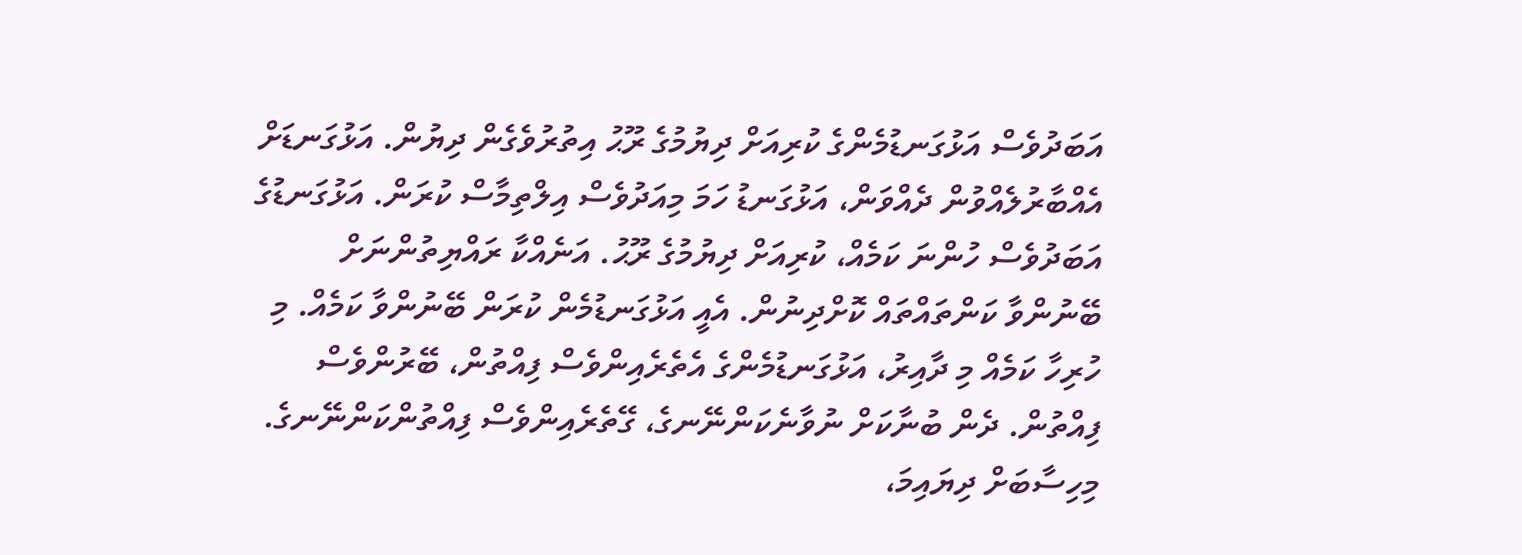އަބަދުވެސް އަޅުގަނޑުމެންގެ ކުރިއަށް ދިޔުމުގެ ރޫޙު އިތުރުވެގެން ދިޔުން. އަޅުގަނޑަށް އެއްބާރުލެއްވުން ދެއްވަން، އަޅުގަނޑު ހަމަ މިއަދުވެސް އިލްތިމާސް ކުރަން. އަޅުގަނޑުގެ އަބަދުވެސް ހުންނަ ކަމެއް، ކުރިއަށް ދިޔުމުގެ ރޫޙު. އަނެއްކާ ރައްޔިތުންނަށް ބޭނުންވާ ކަންތައްތައް ކޮށްދިނުން. އެއީ އަޅުގަނޑުމެން ކުރަން ބޭނުންވާ ކަމެއް. މި ހުރިހާ ކަމެއް މި ދާއިރު، އަޅުގަނޑުމެންގެ އެތެރެއިންވެސް ފިއްތުން، ބޭރުންވެސް ފިއްތުން. ދެން ބުނާކަށް ނުވާނެކަންނޭނގެ، ގޭތެރެއިންވެސް ފިއްތުންކަންނޭނގެ. މިހިސާބަށް ދިޔައިމަ،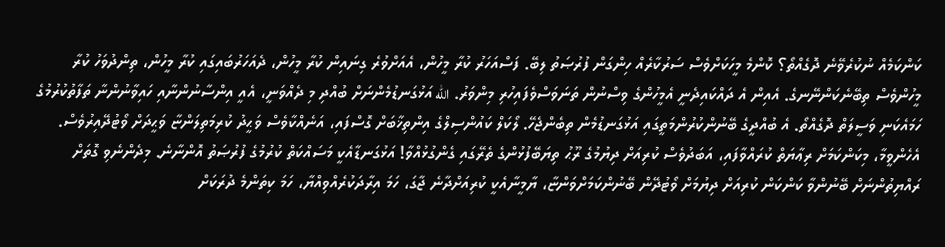ކަންކަމެއް ނުކުރެވޭނެ ދޮގެއްތޯ؟ ކޮންމެ މީހަކަށްވެސް ސަރުކާރެއް ހިންގަން ފުރުޞަތު ލިބޭ. ފަސްއަހަރު ކުރާ މީހުން، އެއަށްވުރެ ގިނައިން ކުރާ މީހުން، ދެއަހަރުބައިގައި ކުރާ މީހުން، ތިންދުވަހު ކުރާ މީހުންވެސް ތިބޭނެކަންނޭނގެ. އެއިން އެ ދައްކައިދެނީ އެމީހުންގެ ވިސްނުން ތަނަވަސްވެފައިހުރި މިންވަރު. الله އަޅުގަނޑުމެންނަށް ބުއްދި މި ދެއްވަނީ، އެއީ އިންސާނުންނާއި ހައިވާނުންނާ ތަފާތުކުރުމުގެ ހަމައެކަނި ވަސީލަތް ދޮގެއްތޯ. އެ ބުއްދީގެ ބޭނުންކުރުންމަތީގައި އަޅުގަނޑުމެން ތިބެންޖެހޭ. ލޯކަލް ކައުންސިލްގެ އިންތިޚާބަށް ގޮސްފައި، އަނެއްކާވެސް ވަޙީދު ކުރިމަތިލަންޏާ ވަޙީދަށް ވޯޓުދޭއިރުވެސް.
އެހެންވީމާ، މިކަންކަމަށް ރިޢާޔަތް ކުރައްވާފައި، އަބަދުވެސް ކުރިއަށް ދިޔުމުގެ ރޫޙު ތިޔަބޭފުޅުންގެ ތެރޭގައި ގެންގުޅުއްވާ! އަޅުގަނޑާއެކީ މަސައްކަތް ކުރުމުގެ ފުރުޞަތު އޮންނާނެ. މިދެންނެވި ގޮތަށް ރައްޔިތުންނަށް ބޭނުންވާ ކަންކަން ކުރިއަށް ދިޔުމަށް ވޯޓުދޭން ބޭނުންކަމަށްވަންޏާ، ޔާމީނާއެކީ ކުރިއަށްދާނެ ޖާގަ، ހަމަ އިރާދަކުރެއްވިއްޔާ، ހަމަ ކިތަންމެ ދުރަކަށް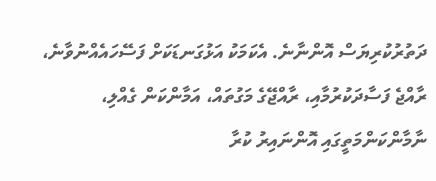ދަތުރުކުރިޔަސް އޮންނާނެ. އެކަމަކު އަޅުގަނޑަކަށް ފަސޭހައެއްނުވާނެ، ރާއްޖެ ފަސާދަކުރުމާއި، ރާއްޖޭގެ މަގުތައް، އަމާންކަން ގެއްލި، ނާމާންކަންމަތީގައި އޮންނައިރު ކުރާ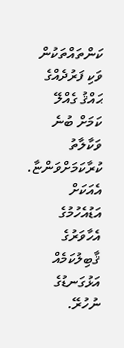ކަންތައްތަކުން ވަކި ފަރުދެއްގެ ޙައްޤު ގެއްލޭ ކަމަށް ބުނެ ވަކާލާތު ކުރާކަމަށްވަންޏާ. އެއަކަށް އަޑުއެހުމުގެ އެހާވަރުގެ ޤާބިލުކަމެއް އަޅުގަނޑުގެ ނުހުރޭ.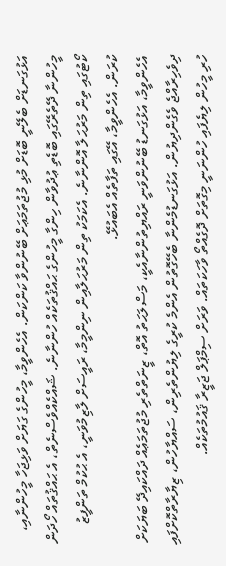އަޅުގަނޑަށް ބެލޭނީ ބޮޑަށް މުޅި މުޖުތަމަޢަށް ބޭނުންވާ ކަންކަން. އެހެންވީމާ، މީހުންގެ ގަޔަށް ވަޅިޖަހާ މީހުންނާއި، މީހުންނާ ދޭތެރޭގައި ބޮޑެތި ޢުދުވާން ހިންގާ މީހުންގެ ޙައްޤުތަކެއް ހުންނާނެ. ޝައްކެއްވެސްނެތް، އެ ޙައްޤުތައް ހޯދަން ކޯޓުގައި ތިން މަރުޙަލާ އޮންނާނެ. އެކަމަކު ތިން މަރުޙަލާއިން ނިންމީމާ، ރައީސަށް ލާޒިމުވަނީ، އެ ޙުކުމް ތަންފީޒު ކުރަން. އެހެންވީމާ، އޭގައި ތަފާތެއް އެބައުޅޭ.
އެހެންވީމާ، އަޅުގަނޑު ބޭނުންވަނީ ރައްޔިތުންނާއެކީ، މަސްލަޙަތު އޮތް، ޒީނަތްތެރި މުޖުތަމަޢެއް ދައްކައިދޭ ބަޔަކަށް ދިވެހިރާއްޖެ ވެގެންދިޔުން. އަޅުގަނޑުމެންނާ ބެހޭގޮތުން އެންމެ ކުރީގެ ލިޔުންތެރިން، ސައްޔާހުން، ޒިޔާރާތްކޮށްފައި ހުރި މީހުން ލިޔެފައި ހުންނަނީ މިގޮތަށް ދޮގެއްތޯ ވާހަކަތައް. ވަރަށް ސިމްޕަލް ޖަޒީރާ ޤައުމުތަކެއް.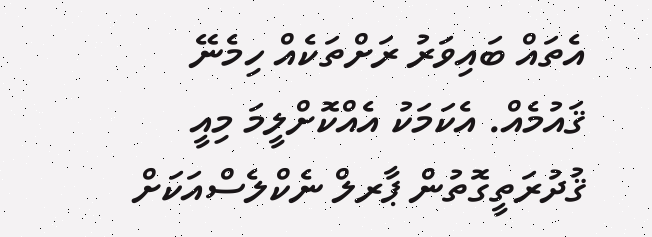އެތައް ބައިވަރު ރަށްތަކެއް ހިމެނޭ ޤައުމެއް. އެކަމަކު އެއްކޮށްލީމަ މިއީ ޤުދުރަތީގޮތުން ޕާރލް ނެކްލެސްއަކަށް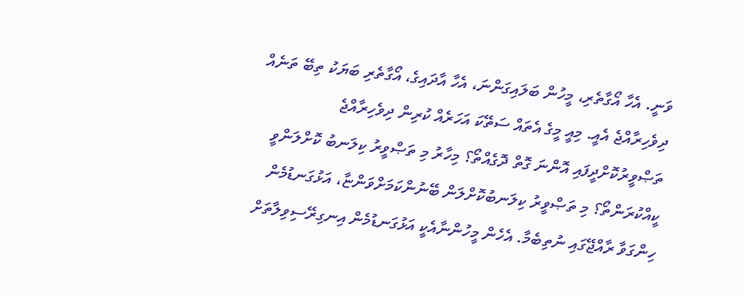ވަނީ. އެހާ އޯގާތެރި، މީހުން ބަލައިގަންނަ، އެހާ އާދައިގެ، އޯގާތެރި ބަޔަކު ތިބޭ ތަނެއް ދިވެހިރާއްޖެ އެއީ. މިއީ މީގެ އެތައް ސަތޭކަ އަހަރެއް ކުރިން ދިވެހިރާއްޖެ ތަޞްވީރުކޮށްދީފައި އޮންނަ ގޮތް ދޮގެއްތޯ؟ މިހާރު މި ތަޞްވީރު ކިލަނބު ކޮށްލަންވީ ކީއްކުރަންތޯ؟ މި ތަޞްވީރު ކިލަނބުކޮށްލަން ބޭނުންކަމަށްވަންޏާ، އަޅުގަނޑުމެން ހިންގަވާ ރާއްޖޭގައި ނުތިބެމާ. އެހެން މީހުންނާއެކީ އަޅުގަނޑުމެން އިނގިރޭސިވިލާތަށް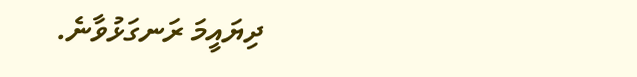ދިޔައީމަ ރަނގަޅުވާނެ.